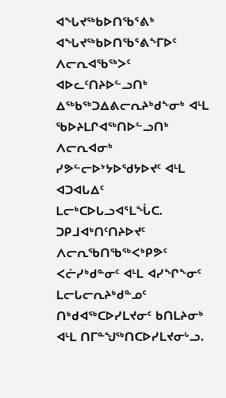ᐊᖓᔪᖅᑲᐅᑎᖃᕐᕕᒃ
ᐊᖓᔪᖅᑲᐅᑎᖃᕐᕕᖕᒥᐅᑦ ᐱᓕᕆᐊᖃᖅᐳᑦ ᐊᐅᓚᑦᑎᔨᐅᓪᓗᑎᒃ ᐃᖅᑲᖅᑐᐃᕕᓕᕆᔨᒃᑯᖕᓂᒃ ᐊᒻᒪ ᖃᐅᔨᒪᒋᐊᖅᑎᐅᓪᓗᑎᒃ ᐱᓕᕆᐊᓂᒃ ᓯᕗᓪᓕᐅᔾᔭᐅᖁᔭᐅᔪᑦ ᐊᒻᒪ ᐊᑐᐊᒐᐃᑦ ᒪᓕᒃᑕᐅᒐᓗᐊᕐᒪᖔᑕ. ᑐᑭᒧᐊᒃᑎᑦᑎᔨᐅᔪᑦ ᐱᓕᕆᖃᑎᖃᖅᐸᒃᑭᕗᑦ ᐸᓖᓯᒃᑯᓐᓂᑦ ᐊᒻᒪ ᐊᓯᖏᖕᓂᑦ ᒪᓕᒐᓕᕆᔨᒃᑯᓐᓄᑦ ᑎᒃᑯᐊᖅᑕᐅᓯᒪᔪᓂᑦ ᑲᑎᒪᔨᓂᒃ ᐊᒻᒪ ᑎᒥᓐᖑᖅᑎᑕᐅᓯᒪᔪᓂᒡᓗ.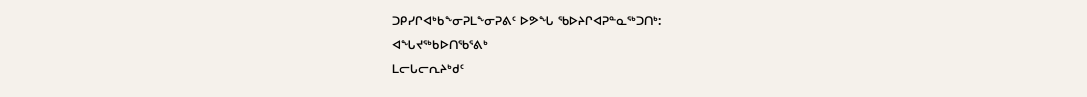ᑐᑭᓯᒋᐊᒃᑲᖕᓂᕈᒪᖕᓂᕈᕕᑦ ᐅᕗᖓ ᖃᐅᔨᒋᐊᕈᓐᓇᖅᑐᑎᒃ:
ᐊᖓᔪᖅᑲᐅᑎᖃᕐᕕᒃ
ᒪᓕᒐᓕᕆᔨᒃᑯᑦ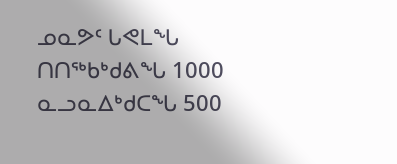ᓄᓇᕗᑦ ᒐᕙᒪᖓ
ᑎᑎᖅᑲᒃᑯᕕᖓ 1000 ᓇᓗᓇᐃᒃᑯᑕᖓ 500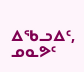ᐃᖃᓗᐃᑦ, ᓄᓇᕗᑦ